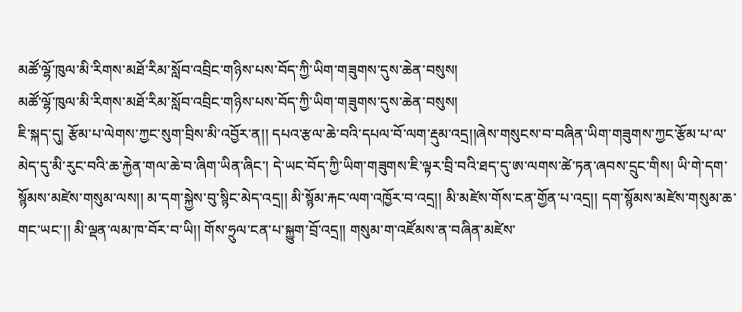མཚོ་ལྷོ་ཁུལ་མི་རིགས་མཐོ་རིམ་སློབ་འབྲིང་གཉིས་པས་བོད་ཀྱི་ཡིག་གཟུགས་དུས་ཆེན་བསུས།
མཚོ་ལྷོ་ཁུལ་མི་རིགས་མཐོ་རིམ་སློབ་འབྲིང་གཉིས་པས་བོད་ཀྱི་ཡིག་གཟུགས་དུས་ཆེན་བསུས།
ཇི་སྐད་དུ། རྩོམ་པ་ལེགས་ཀྱང་སུག་བྲིས་མི་འབྱོར་ན།། དཔའ་རྩལ་ཆེ་བའི་དཔལ་བོ་ལག་རྡུམ་འདྲ།།ཞེས་གསུངས་བ་བཞིན་ཡིག་གཟུགས་ཀྱང་རྩོམ་པ་ལ་མེད་དུ་མི་རུང་བའི་ཆ་རྐྱེན་གལ་ཆེ་བ་ཞིག་ཡིན་ཞིང་། དེ་ཡང་བོད་ཀྱི་ཡིག་གཟུགས་ཇི་ལྟར་བྲི་བའི་ཐད་དུ་ཨ་ལགས་ཚེ་ཏན་ཞབས་དྲུང་གིས། ཡི་གེ་དག་སྙོམས་མཛེས་གསུམ་ལས།། མ་དག་སྐྱེས་བུ་སྙིང་མེད་འདྲ།། མི་སྙོམ་རྐང་ལག་འཁྱོར་བ་འདྲ།། མི་མཛེས་གོས་ངན་གྱོན་པ་འདྲ།། དག་སྙོམས་མཛེས་གསུམ་ཆ་གང་ཡང་།། མི་ལྡན་ལམ་ཁ་བོར་བ་ཡི།། གོས་ཧྲུལ་ངན་པ་སྐྱུག་བྲོ་འདྲ།། གསུམ་ག་འཛོམས་ན་བཞིན་མཛེས་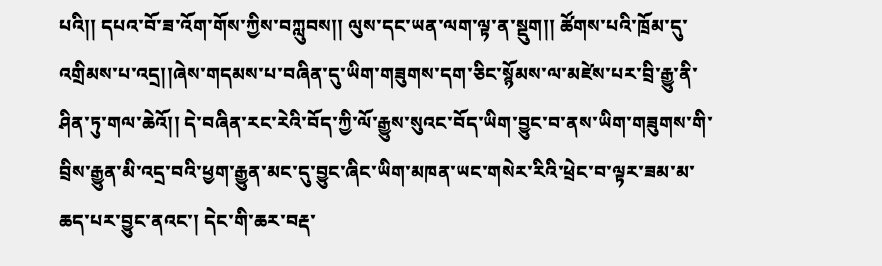པའི།། དཔའ་བོ་ཟ་འོག་གོས་ཀྱིས་བཀླུབས།། ལུས་དང་ཡན་ལག་ལྟ་ན་སྡུག།། ཚོགས་པའི་ཁྲོམ་དུ་འགྲིམས་པ་འདྲ།།ཞེས་གདམས་པ་བཞིན་དུ་ཡིག་གཟུགས་དག་ཅིང་སྙོམས་ལ་མཛེས་པར་བྲི་རྒྱུ་ནི་ཤིན་ཏུ་གལ་ཆེའོ།། དེ་བཞིན་རང་རེའི་བོད་ཀྱི་ལོ་རྒྱུས་སུའང་བོད་ཡིག་བྱུང་བ་ནས་ཡིག་གཟུགས་གི་བྲིས་རྒྱུན་མི་འདྲ་བའི་ཕྱག་རྒྱུན་མང་དུ་བྱུང་ཞིང་ཡིག་མཁན་ཡང་གསེར་རིའི་ཕྲེང་བ་ལྟར་ཟམ་མ་ཆད་པར་བྱུང་ནའང་། དེང་གི་ཆར་བརྡ་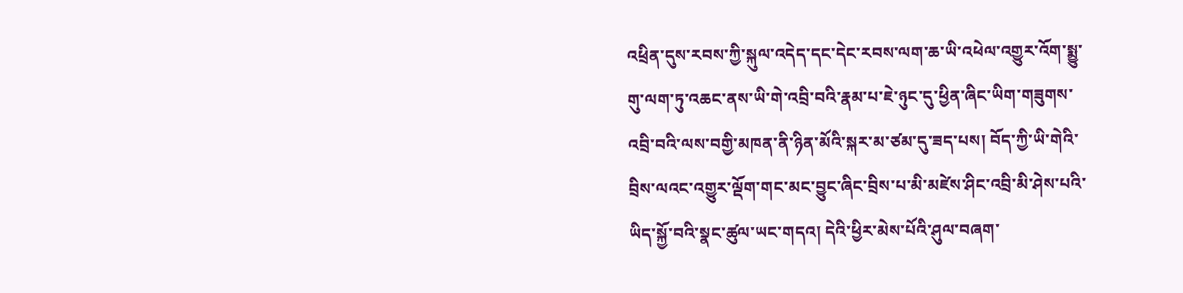འཕྲིན་དུས་རབས་ཀྱི་སྐུལ་འདེད་དང་དེང་རབས་ལག་ཆ་ཡི་འཕེལ་འགྱུར་འོག་སྨྱུ་གུ་ལག་ཏུ་འཆང་ནས་ཡི་གེ་འབྲི་བའི་རྣམ་པ་ཇེ་ཉུང་དུ་ཕྱིན་ཞིང་ཡིག་གཟུགས་འབྲི་བའི་ལས་བགྱི་མཁན་ནི་ཉིན་མོའི་སྐར་མ་ཙམ་དུ་ཟད་པས། བོད་ཀྱི་ཡི་གེའི་བྲིས་ལའང་འགྱུར་ལྡོག་གང་མང་བྱུང་ཞིང་བྲིས་པ་མི་མཛེས་ཤིང་འབྲི་མི་ཤེས་པའི་ཡིད་སྐྱོ་བའི་སྣང་ཚུལ་ཡང་གདའ། དེའི་ཕྱིར་མེས་པོའི་ཤུལ་བཞག་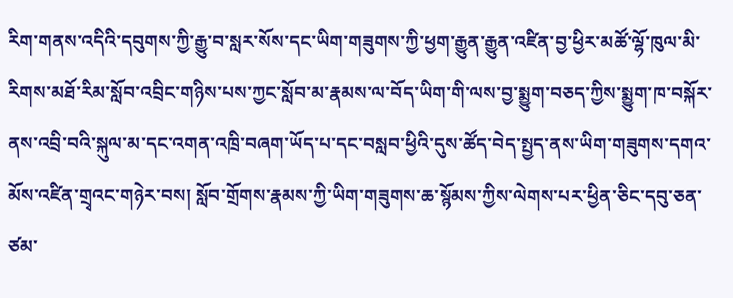རིག་གནས་འདིའི་དབུགས་ཀྱི་རྒྱུ་བ་སླར་སོས་དང་ཡིག་གཟུགས་ཀྱི་ཕྱག་རྒྱུན་རྒྱུན་འཛིན་བྱ་ཕྱིར་མཚོ་ལྷོ་ཁུལ་མི་རིགས་མཐོ་རིམ་སློབ་འབྲིང་གཉིས་པས་ཀྱང་སློབ་མ་རྣམས་ལ་བོད་ཡིག་གི་ལས་བྱ་སྨྱུག་བཅད་ཀྱིས་སྨྱུག་ཁ་བསྐོར་ནས་འབྲི་བའི་སྐུལ་མ་དང་འགན་འཁྲི་བཞག་ཡོད་པ་དང་བསླབ་ཕྱིའི་དུས་ཚོད་བེད་སྤྱད་ནས་ཡིག་གཟུགས་དགའ་མོས་འཛིན་གྲྭའང་གཉེར་བས། སློབ་གྲོགས་རྣམས་ཀྱི་ཡིག་གཟུགས་ཆ་སྙོམས་ཀྱིས་ལེགས་པར་ཕྱིན་ཅིང་དབུ་ཅན་ཙམ་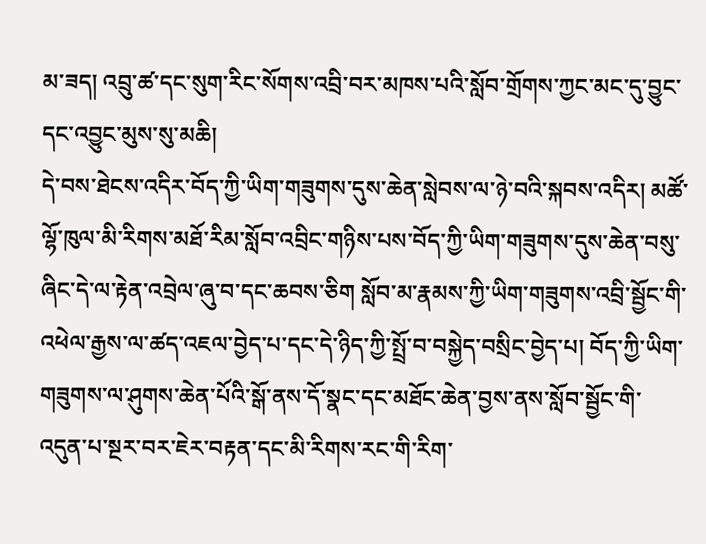མ་ཟད། འབྲུ་ཚ་དང་སུག་རིང་སོགས་འབྲི་བར་མཁས་པའི་སློབ་གྲོགས་ཀྱང་མང་དུ་བྱུང་དང་འབྱུང་མུས་སུ་མཆི།
དེ་བས་ཐེངས་འདིར་བོད་ཀྱི་ཡིག་གཟུགས་དུས་ཆེན་སླེབས་ལ་ཉེ་བའི་སྐབས་འདིར། མཚོ་ལྷོ་ཁུལ་མི་རིགས་མཐོ་རིམ་སློབ་འབྲིང་གཉིས་པས་བོད་ཀྱི་ཡིག་གཟུགས་དུས་ཆེན་བསུ་ཞིང་དེ་ལ་རྟེན་འབྲེལ་ཞུ་བ་དང་ཆབས་ཅིག སློབ་མ་རྣམས་ཀྱི་ཡིག་གཟུགས་འབྲི་སྦྱོང་གི་འཕེལ་རྒྱས་ལ་ཚད་འཇལ་བྱེད་པ་དང་དེ་ཉིད་ཀྱི་སྤྲོ་བ་བསྐྱེད་བསྲིང་བྱེད་པ། བོད་ཀྱི་ཡིག་གཟུགས་ལ་ཤུགས་ཆེན་པོའི་སྒོ་ནས་དོ་སྣང་དང་མཐོང་ཆེན་བྱས་ནས་སློབ་སྦྱོང་གི་འདུན་པ་སྔར་བར་ཇེར་བརྟན་དང་མི་རིགས་རང་གི་རིག་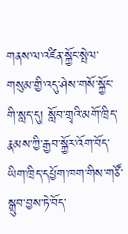གནས་ལ་འཛིན་སྐྱོང་སྤེལ་གསུམ་གྱི་འདུ་ཤེས་གསོ་སྐྱོང་གི་སླད་དུ། སློབ་གྲྭའི་མགོ་ཁྲིད་རྣམས་ཀྱི་རྒྱབ་སྐྱོར་འོག་བོད་ཡིག་ཁྲིད་དཔྱོག་ཁག་གིས་གཙོ་སྒྲུབ་བྱས་ཏེ་བོད་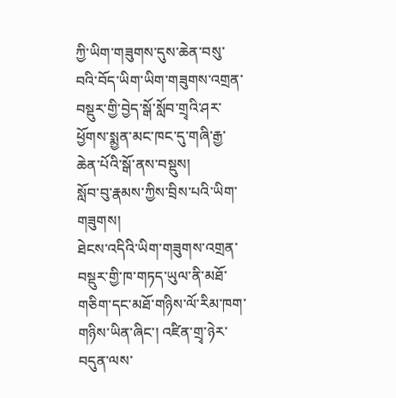ཀྱི་ཡིག་གཟུགས་དུས་ཆེན་བསུ་བའི་བོད་ཡིག་ཡིག་གཟུགས་འགྲན་བསྡུར་གྱི་བྱེད་སྒོ་སློབ་གྲྭའི་ཤར་ཕྱོགས་སྨྱན་མང་ཁང་དུ་གཞི་རྒྱ་ཆེན་པོའི་སྒོ་ནས་བསྡུས།
སློབ་བུ་རྣམས་ཀྱིས་བྲིས་པའི་ཡིག་གཟུགས།
ཐེངས་འདིའི་ཡིག་གཟུགས་འགྲན་བསྡུར་གྱི་ཁ་གཏད་ཡུལ་ནི་མཐོ་གཅིག་དང་མཐོ་གཉིས་ལོ་རིམ་ཁག་གཉིས་ཡིན་ཞིང་། འཛིན་གྲྭ་ཉེར་བདུན་ལས་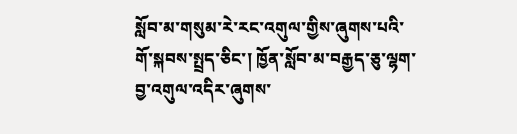སློབ་མ་གསུམ་རེ་རང་འགུལ་གྱིས་ཞུགས་པའི་གོ་སྐབས་སྤྲད་ཅིང་། ཁྱོན་སློབ་མ་བརྒྱད་ཅུ་ལྷག་བྱ་འགུལ་འདིར་ཞུགས་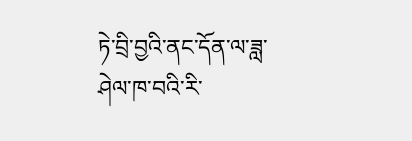ཏེ་བྲི་བྱའི་ནང་དོན་ལ་ཟླ་ཤེལ་ཁ་བའི་རི་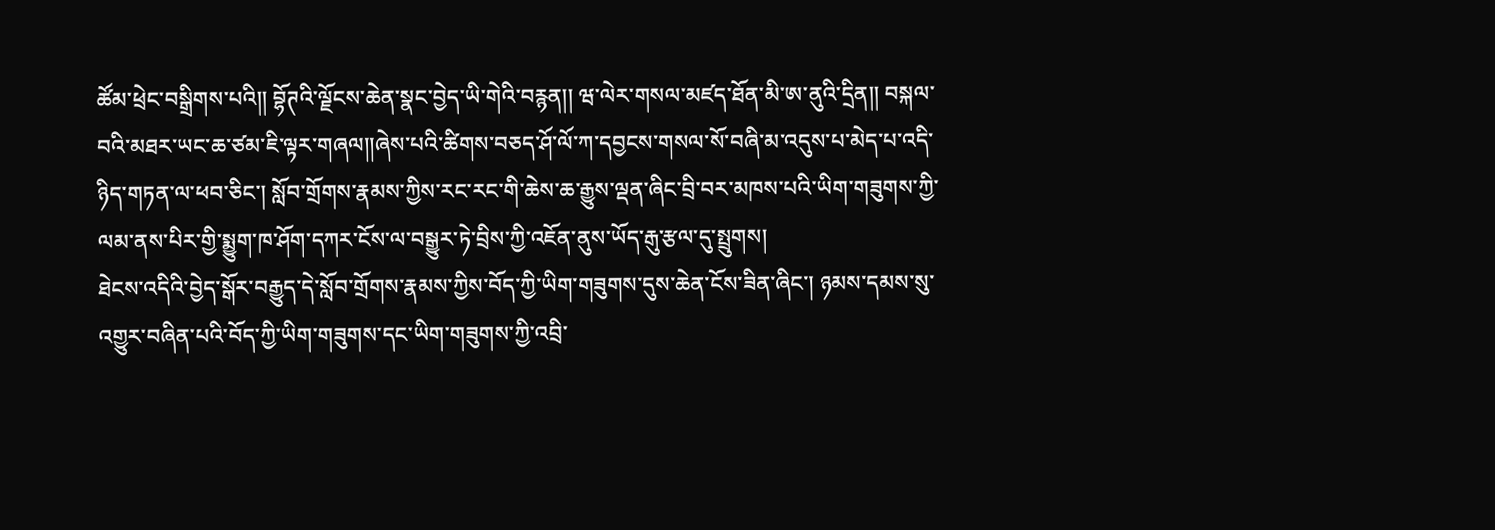ཚོམ་ཕྲེང་བསྒྲིགས་པའི།། བྷོཊའི་ལྗོངས་ཆེན་སྣང་བྱེད་ཡི་གེའི་བརྙན།། ཝ་ལེར་གསལ་མཛད་ཐོན་མི་ཨ་ནུའི་དྲིན།། བསྐལ་བའི་མཐར་ཡང་ཆ་ཙམ་ཇི་ལྟར་གཞལ།།ཞེས་པའི་ཚིགས་བཅད་ཤོ་ལོ་ཀ་དབྱངས་གསལ་སོ་བཞི་མ་འདུས་པ་མེད་པ་འདི་ཉིད་གཏན་ལ་ཕབ་ཅིང་། སློབ་གྲོགས་རྣམས་ཀྱིས་རང་རང་གི་ཆེས་ཆ་རྒྱུས་ལྡན་ཞིང་བྲི་བར་མཁས་པའི་ཡིག་གཟུགས་ཀྱི་ལམ་ནས་པིར་གྱི་སྨྱུག་ཁ་ཤོག་དཀར་ངོས་ལ་བསྒྱུར་ཏེ་བྲིས་ཀྱི་འཇོན་ནུས་ཡོད་རྒུ་རྩལ་དུ་སྤྲུགས།
ཐེངས་འདིའི་བྱེད་སྒོར་བརྒྱུད་དེ་སློབ་གྲོགས་རྣམས་ཀྱིས་བོད་ཀྱི་ཡིག་གཟུགས་དུས་ཆེན་ངོས་ཟིན་ཞིང་། ཉམས་དམས་སུ་འགྱུར་བཞིན་པའི་བོད་ཀྱི་ཡིག་གཟུགས་དང་ཡིག་གཟུགས་ཀྱི་འབྲི་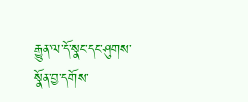རྒྱུན་ལ་དོ་སྣང་དང་ཤུགས་སྣོན་བྱ་དགོས་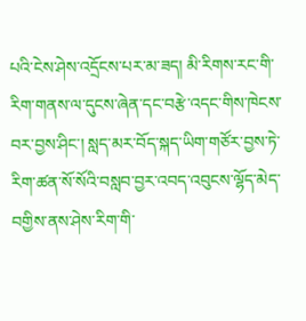པའི་ངེས་ཤེས་འདྲོངས་པར་མ་ཟད། མི་རིགས་རང་གི་རིག་གནས་ལ་དུངས་ཞེན་དང་བརྩེ་འདང་གིས་ཁེངས་བར་བྱས་ཤིང་། སླད་མར་བོད་སྐད་ཡིག་གཙོར་བྱས་ཏེ་རིག་ཚན་སོ་སོའི་བསླབ་བྱར་འབད་འབུངས་ལྷོད་མེད་བགྱིས་ནས་ཤེས་རིག་གི་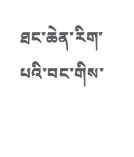ཐང་ཆེན་རིག་པའི་བང་གིས་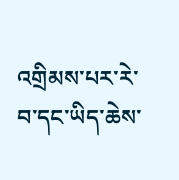འགྲིམས་པར་རེ་བ་དང་ཡིད་ཆེས་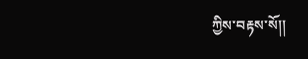ཀྱིས་བརྟས་སོ།།